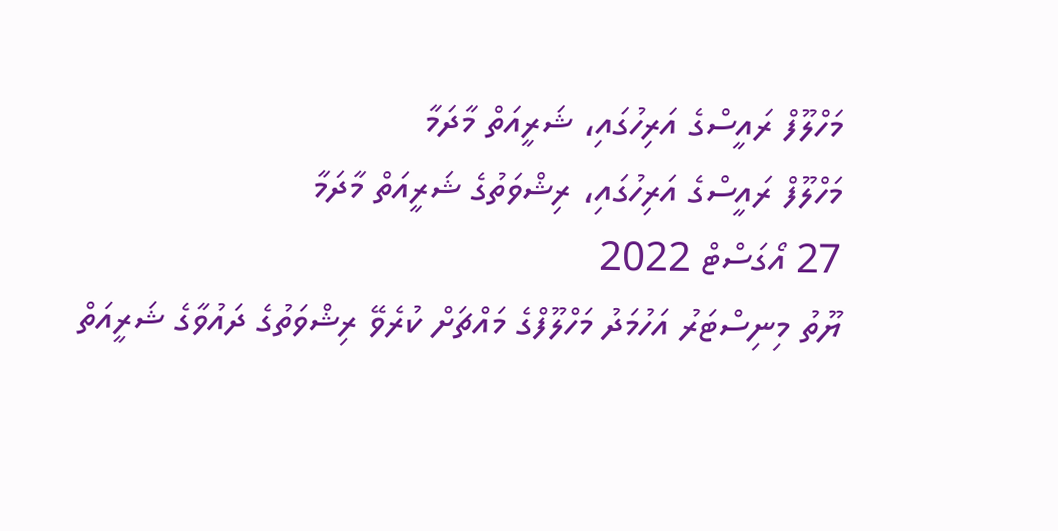މަހްލޫފް ރައީސްގެ އަރިހުގައި، ޝަރީއަތް މާދަމާ
މަހްލޫފް ރައީސްގެ އަރިހުގައި، ރިޝްވަތުގެ ޝަރީއަތް މާދަމާ
27 އޯގަސްޓް 2022
ޔޫތު މިނިސްޓަރު އަހުމަދު މަހްލޫފްގެ މައްޗަށް ކުރެވޭ ރިޝްވަތުގެ ދައުވާގެ ޝަރީއަތް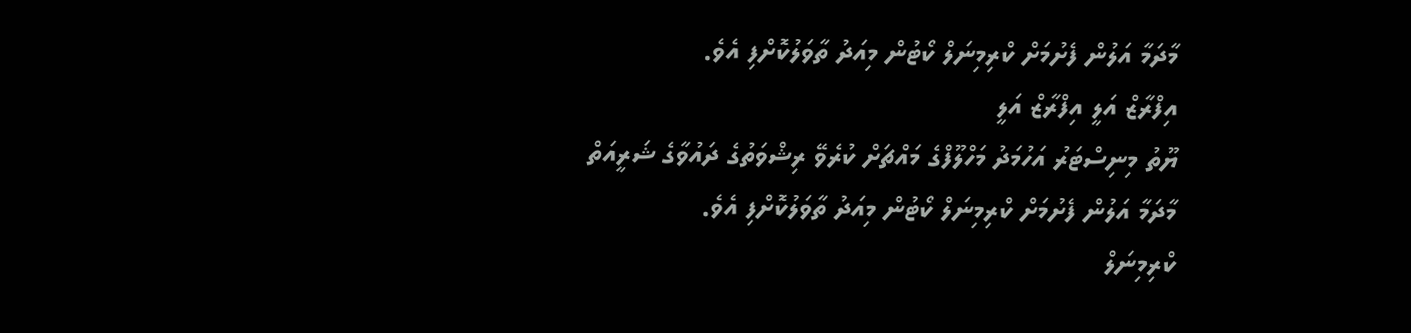މާދަމާ އަލުން ފެށުމަށް ކްރިމިނަލް ކޯޓުން މިއަދު ތާވަލުކޮށްފި އެވެ.
އިފްރާޒް އަލީ އިފްރާޒް އަލީ
ޔޫތު މިނިސްޓަރު އަހުމަދު މަހްލޫފްގެ މައްޗަށް ކުރެވޭ ރިޝްވަތުގެ ދައުވާގެ ޝަރީއަތް މާދަމާ އަލުން ފެށުމަށް ކްރިމިނަލް ކޯޓުން މިއަދު ތާވަލުކޮށްފި އެވެ.
ކްރިމިނަލް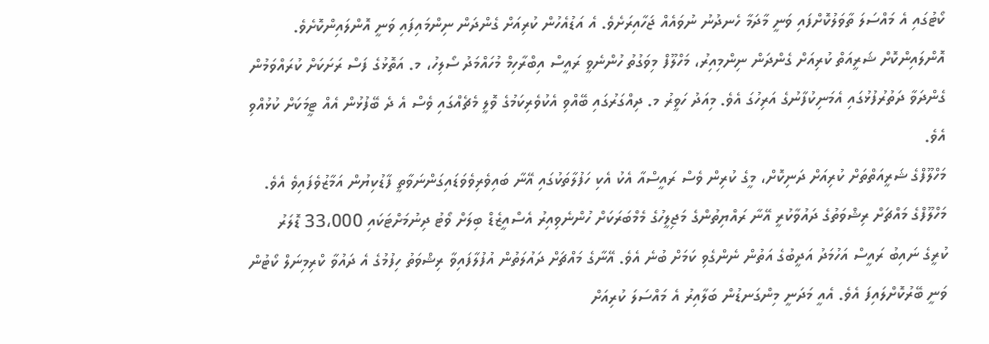ކޯޓުގައި އެ މައްސަލަ ތާވަލުކޮށްފައި ވަނީ މާދަމާ ހެނދުނު ނުވައެއް ޖަހާއިރަށެވެ. އެ އަޑުއެހުން ކުރިއަށް ގެންދަން ނިންމައިފައި ވަނީ އޮންލައިންކޮށެވެ.
އޮންލައިންކޮށް ޝަރީއަތް ކުރިއަށް ގެންދަން ނިންމިއިރު، މަހްލޫފް މިވަގުތު ހުންނެވީ ރައީސް އިބްރާހިމް މުހައްމަދު ސޯލިހު، މ. އަތޮޅުގެ ފަސް ރަށަކަށް ކުރައްވަމުން ގެންދަވާ ދަތުރުފުޅުގައި އެމަނިކުފާނުގެ އަރިހުގަ އެވެ. މިއަދު ހަވީރު މ. ދިއްގަރުގައި ބޭއްވި އެކުވެރިކަމުގެ ވޮލީ މެޗެއްގައި ވެސް އެ ދެ ބޭފުޅުން އެއް ޓީމަކަށް ކުޅުއްވި އެވެ.
މަހްލޫފްގެ ޝަރީއަތްތަށް ކުރިއަށް ދަނިކޮށް، މީގެ ކުރިން ވެސް ރައީސްއާ އެކު އެކި ހަފުލާތަކުގައި އޭނާ ބައިވެރިވެވަޑައިގަންނަވާތީ ފާޑުކިޔުން އަމާޒުވެފައިވެ އެވެ.
މަހްލޫފްގެ މައްޗަށް ރިޝްވަތުގެ ދައުވާކުރީ އޭނާ ރައްޔިތުންގެ މަޖިލީހުގެ މެމްބަރަކަށް ހުންނެވިއިރު އެސްއީޒެޑް ބިލަށް ވޯޓު ދިނުމަށްޓަކައި 33،000 ޑޮލަރު ކުރީގެ ނައިބު ރައީސް އަހުމަދު އަދީބުގެ އަތުން ނެންގެވި ކަމަށް ބުނެ އެވެ. އޭނާގެ މައްޗަށް ދައުލަތުން އުފުލާފައިވާ ރިޝްވަތު ހިފުމުގެ އެ ދައުވާ ކްރިމިނަލް ކޯޓުން ވަނީ ބޭރުކޮށްލައިފަ އެވެ. އެއީ މަދަނީ މިންގަނޑުން ބަލާއިރު އެ މައްސަލަ ކުރިއަށް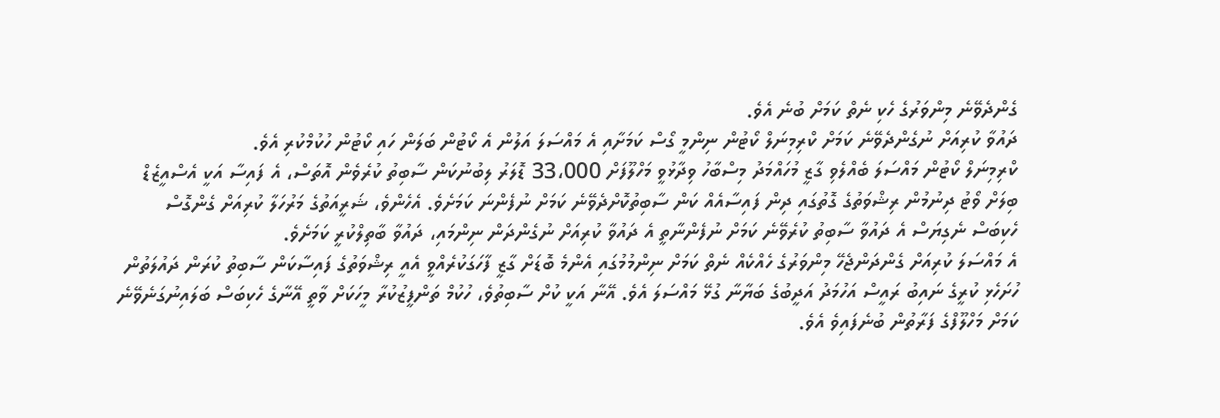ގެންދެވޭނެ މިންވަރުގެ ހެކި ނެތް ކަމަށް ބުނެ އެވެ.
ދައުވާ ކުރިއަށް ނުގެންދެވޭނެ ކަމަށް ކްރިމިނަލް ކޯޓުން ނިންމީ ގޯސް ކަމަށާއި އެ މައްސަލަ އަލުން އެ ކޯޓުން ބަލަން ހައި ކޯޓުން ހުކުމްކުރި އެވެ.
ކްރިމިނަލް ކޯޓުން މައްސަލަ ބެއްލެވި ގާޒީ މުހައްމަދު މިސްބާހު ވިދާޅުވީ މަހްލޫފަށް 33،000 ޑޮލަރު ލިބުނުކަން ސާބިތު ކުރެވެން އޮތަސް، އެ ފައިސާ އަކީ އެސްއީޒެޑް ބިލަށް ވޯޓު ދިނުމުން ރިޝްވަތުގެ ގޮތުގައި ދިން ފައިސާއެއް ކަން ސާބިތުކޮށްދެވޭނެ ކަމަށް ނުފެންނަ ކަމަށެވެ. އެހެންވެ، ޝަރީއަތުގެ މަރުހަލާ ކުރިއަށް ގެންގޮސް ހެކިބަސް ނެގިޔަސް އެ ދައުވާ ސާބިތު ކުރެވޭނެ ކަމަށް ނުފެންނާތީ އެ ދައުވާ ކުރިއަށް ނުގެންދަން ނިންމައި، ދައުވާ ބާތިލްކުރީ ކަމަށެވެ.
އެ މައްސަލަ ކުރިއަށް ގެންދަންޖެހޭ މިންވަރުގެ ހެއްކެއް ނެތް ކަމަށް ނިންމުމުގައި އެންމެ ބޮޑަށް ގާޒީ ފާހަގަކުރެއްވީ އެއީ ރިޝްވަތުގެ ފައިސާކަން ސާބިތު ކުރަން ދައުލަތުން ހުށަހެޅި ކުރީގެ ނައިބު ރައީސް އަހުމަދު އަދީބުގެ ބަޔާނާ ގުޅޭ މައްސަލަ އެވެ. އޭނާ އަކީ ކުށް ސާބިތުވެ، ހުކުމް ތަންފީޒުކުރާ މީހަކަށް ވާތީ އޭނާގެ ހެކިބަސް ބަލައިނުގަނެވޭނެ ކަމަށް މަހްލޫފްގެ ފަރާތުން ބުނެފައިވެ އެވެ.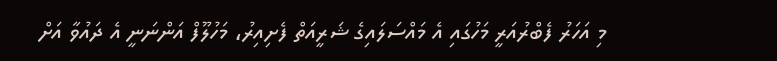މި އަހަރު ފެބްރުއަރީ މަހުގައި އެ މައްސަލައިގެ ޝަރީއަތް ފެށިއިރު، މަހުލޫފް އަންނަނީ އެ ދައުވާ އަށް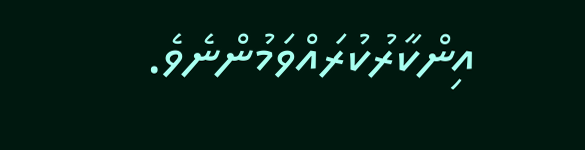އިންކާރުކުރައްވަމުންނެވެ.